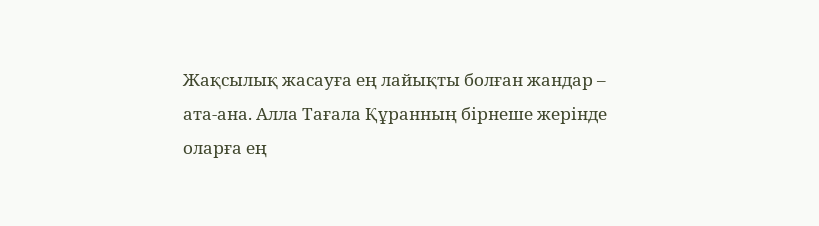Жақсылық жасауға ең лайықты болған жандар – ата-ана. Алла Тағала Құранның бірнеше жерінде оларға ең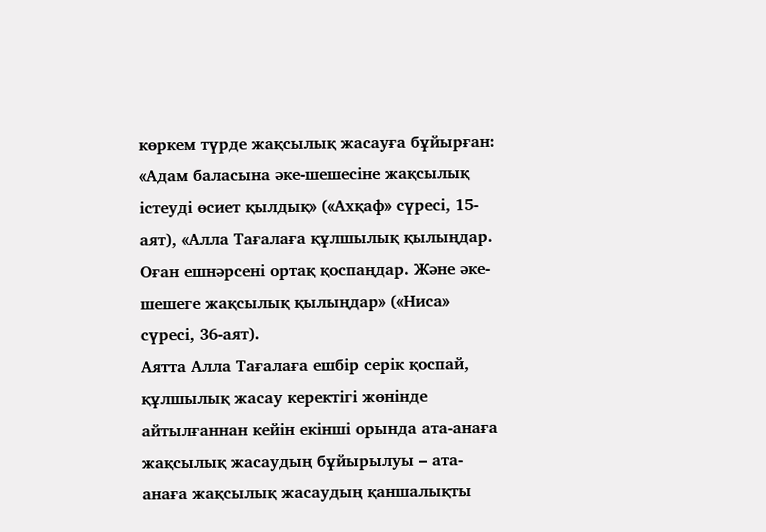көркем түрде жақсылық жасауға бұйырған:
«Адам баласына әке-шешесіне жақсылық істеуді өсиет қылдық» («Ахқаф» сүресі, 15-аят), «Алла Тағалаға құлшылық қылыңдар. Оған ешнәрсені ортақ қоспаңдар. Және әке-шешеге жақсылық қылыңдар» («Ниса» сүресі, 36-аят).
Аятта Алла Тағалаға ешбір серік қоспай, құлшылық жасау керектігі жөнінде айтылғаннан кейін екінші орында ата-анаға жақсылық жасаудың бұйырылуы – ата-анаға жақсылық жасаудың қаншалықты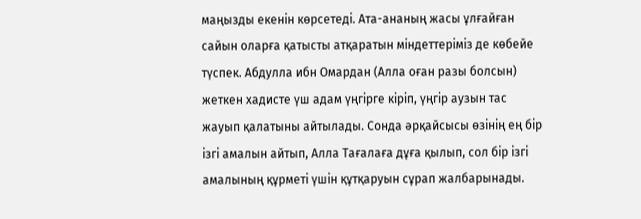маңызды екенін көрсетеді. Ата-ананың жасы ұлғайған сайын оларға қатысты атқаратын міндеттеріміз де көбейе түспек. Абдулла ибн Омардан (Алла оған разы болсын) жеткен хадисте үш адам үңгірге кіріп, үңгір аузын тас жауып қалатыны айтылады. Сонда әрқайсысы өзінің ең бір ізгі амалын айтып, Алла Тағалаға дұға қылып, сол бір ізгі амалының құрметі үшін құтқаруын сұрап жалбарынады.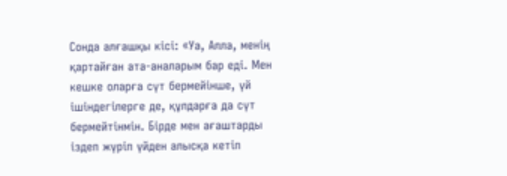Сонда алғашқы кісі: «Уа, Алла, менің қартайған ата-аналарым бар еді. Мен кешке оларға сүт бермейінше, үй ішіндегілерге де, құлдарға да сүт бермейтінмін. Бірде мен ағаштарды іздеп жүріп үйден алысқа кетіп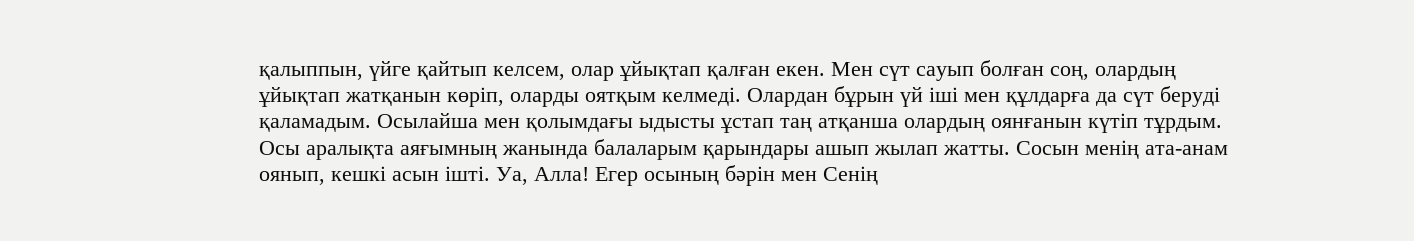қалыппын, үйге қайтып келсем, олар ұйықтап қалған екен. Мен сүт сауып болған соң, олардың ұйықтап жатқанын көріп, оларды оятқым келмеді. Олардан бұрын үй іші мен құлдарға да сүт беруді қаламадым. Осылайша мен қолымдағы ыдысты ұстап таң атқанша олардың оянғанын күтіп тұрдым. Осы аралықта аяғымның жанында балаларым қарындары ашып жылап жатты. Сосын менің ата-анам оянып, кешкі асын ішті. Уа, Алла! Егер осының бәрін мен Сенің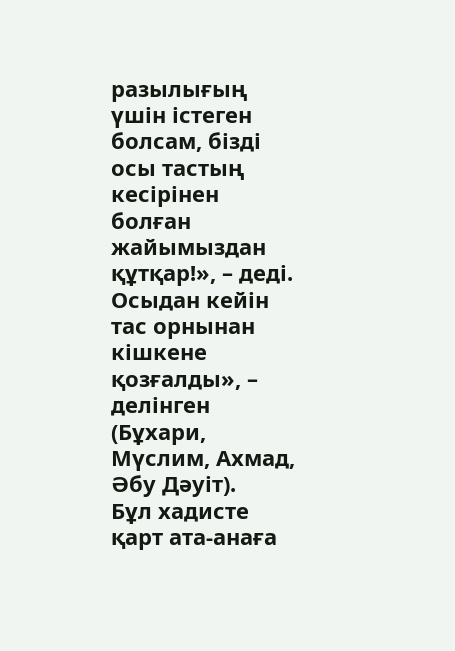разылығың үшін істеген болсам, бізді осы тастың кесірінен болған жайымыздан құтқар!», – деді. Осыдан кейін тас орнынан кішкене қозғалды», – делінген (Бұхари, Мүслим, Ахмад, Әбу Дәуіт).
Бұл хадисте қарт ата-анаға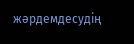жәрдемдесудің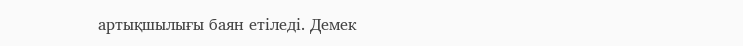артықшылығы баян етіледі. Демек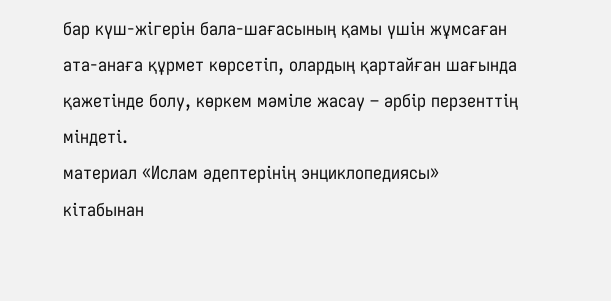бар күш-жігерін бала-шағасының қамы үшін жұмсаған ата-анаға құрмет көрсетіп, олардың қартайған шағында қажетінде болу, көркем мәміле жасау – әрбір перзенттің міндеті.
материал «Ислам әдептерінің энциклопедиясы» кітабынан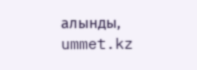алынды,
ummet.kz